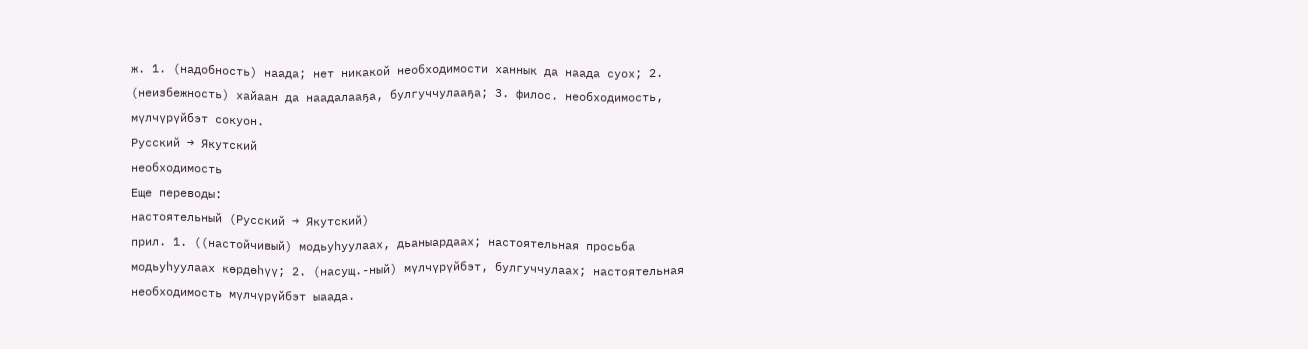ж. 1. (надобность) наада; нет никакой необходимости ханнык да наада суох; 2. (неизбежность) хайаан да наадалааҕа, булгуччулааҕа; 3. филос. необходимость, мүлчүрүйбэт сокуон.
Русский → Якутский
необходимость
Еще переводы:
настоятельный (Русский → Якутский)
прил. 1. ((настойчивый) модьуһуулаах, дьаныардаах; настоятельная просьба модьуһуулаах көрдөһүү; 2. (насущ.-ный) мүлчүрүйбэт, булгуччулаах; настоятельная необходимость мүлчүрүйбэт ыаада.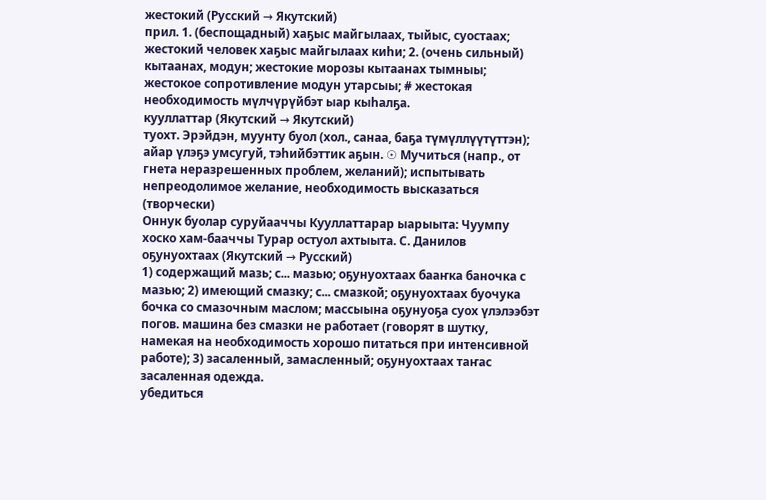жестокий (Русский → Якутский)
прил. 1. (беспощадный) хаҕыс майгылаах, тыйыс, суостаах; жестокий человек хаҕыс майгылаах киһи; 2. (очень сильный) кытаанах, модун; жестокие морозы кытаанах тымныы; жестокое сопротивление модун утарсыы; # жестокая необходимость мүлчүрүйбэт ыар кыһалҕа.
кууллаттар (Якутский → Якутский)
туохт. Эрэйдэн, муунту буол (хол., санаа, баҕа түмүллүүтүттэн); айар үлэҕэ умсугуй, тэһийбэттик аҕын. ☉ Мучиться (напр., от гнета неразрешенных проблем, желаний); испытывать непреодолимое желание, необходимость высказаться (творчески)
Оннук буолар суруйааччы Кууллаттарар ыарыыта: Чуумпу хоско хам-бааччы Турар остуол ахтыыта. С. Данилов
оҕунуохтаах (Якутский → Русский)
1) содержащий мазь; с... мазью; оҕунуохтаах бааҥка баночка с мазью; 2) имеющий смазку; с... смазкой; оҕунуохтаах буочука бочка со смазочным маслом; массыына оҕунуоҕа суох үлэлээбэт погов. машина без смазки не работает (говорят в шутку, намекая на необходимость хорошо питаться при интенсивной работе); 3) засаленный, замасленный; оҕунуохтаах таҥас засаленная одежда.
убедиться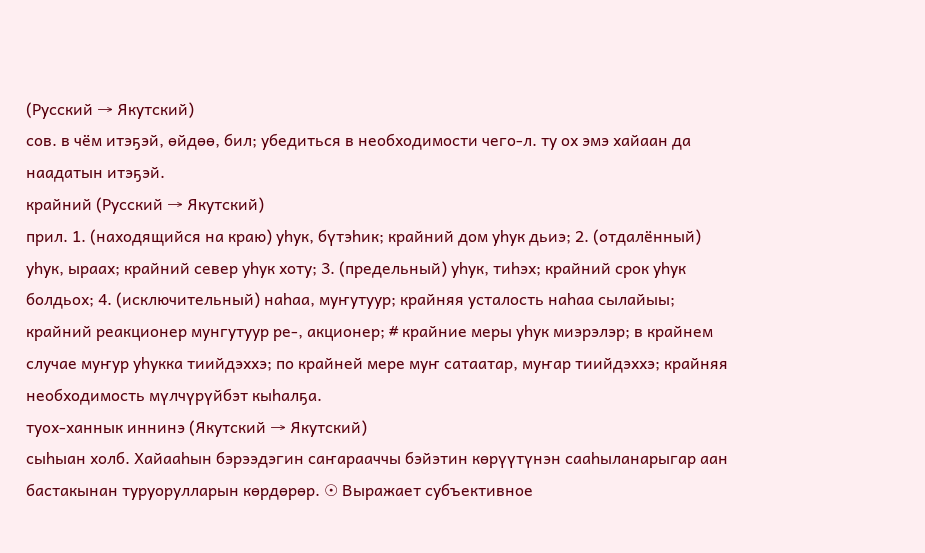(Русский → Якутский)
сов. в чём итэҕэй, өйдөө, бил; убедиться в необходимости чего-л. ту ох эмэ хайаан да наадатын итэҕэй.
крайний (Русский → Якутский)
прил. 1. (находящийся на краю) уһук, бүтэһик; крайний дом уһук дьиэ; 2. (отдалённый) уһук, ыраах; крайний север уһук хоту; 3. (предельный) уһук, тиһэх; крайний срок уһук болдьох; 4. (исключительный) наһаа, муҥутуур; крайняя усталость наһаа сылайыы; крайний реакционер мунгутуур ре-, акционер; # крайние меры уһук миэрэлэр; в крайнем случае муҥур уһукка тиийдэххэ; по крайней мере муҥ сатаатар, муҥар тиийдэххэ; крайняя необходимость мүлчүрүйбэт кыһалҕа.
туох-ханнык иннинэ (Якутский → Якутский)
сыһыан холб. Хайааһын бэрээдэгин саҥарааччы бэйэтин көрүүтүнэн сааһыланарыгар аан бастакынан туруорулларын көрдөрөр. ☉ Выражает субъективное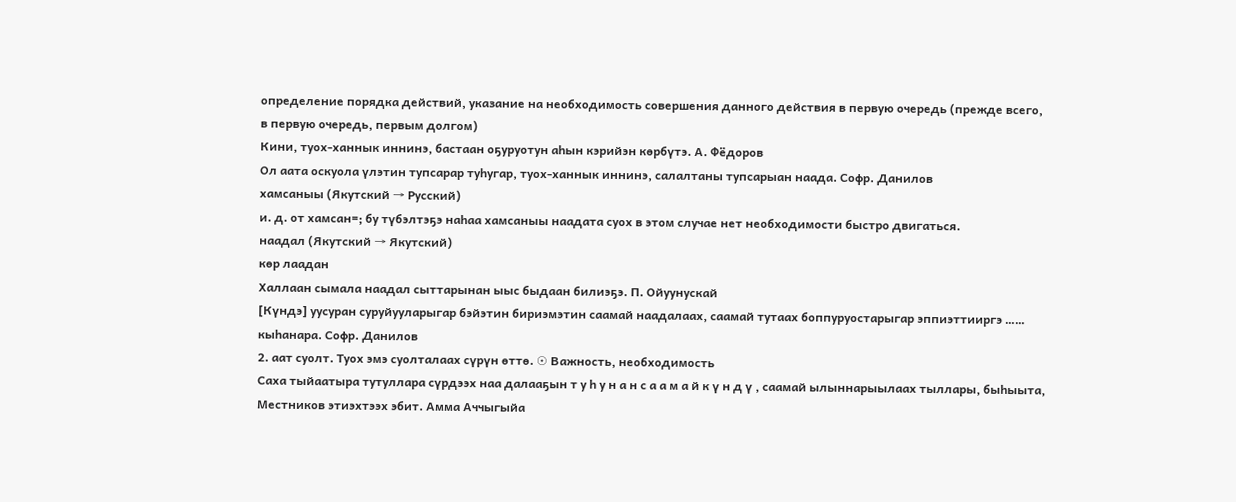определение порядка действий, указание на необходимость совершения данного действия в первую очередь (прежде всего, в первую очередь, первым долгом)
Кини, туох-ханнык иннинэ, бастаан оҕуруотун аһын кэрийэн көрбүтэ. А. Фёдоров
Ол аата оскуола үлэтин тупсарар туһугар, туох-ханнык иннинэ, салалтаны тупсарыан наада. Софр. Данилов
хамсаныы (Якутский → Русский)
и. д. от хамсан=; бу түбэлтэҕэ наһаа хамсаныы наадата суох в этом случае нет необходимости быстро двигаться.
наадал (Якутский → Якутский)
көр лаадан
Халлаан сымала наадал сыттарынан ыыс быдаан билиэҕэ. П. Ойуунускай
[Күндэ] уусуран суруйууларыгар бэйэтин бириэмэтин саамай наадалаах, саамай тутаах боппуруостарыгар эппиэттииргэ …… кыһанара. Софр. Данилов
2. аат суолт. Туох эмэ суолталаах сүрүн өттө. ☉ Важность, необходимость
Саха тыйаатыра тутуллара сүрдээх наа далааҕын т у һ у н а н с а а м а й к ү н д ү , саамай ылыннарыылаах тыллары, быһыыта, Местников этиэхтээх эбит. Амма Аччыгыйа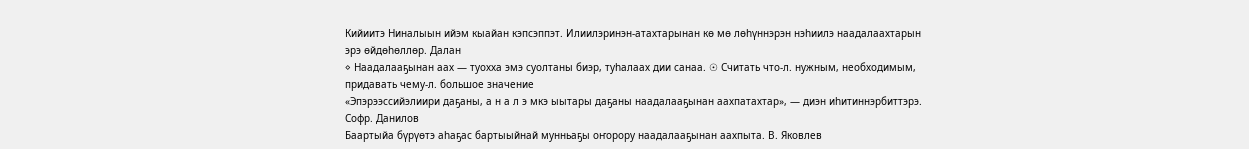Кийиитэ Ниналыын ийэм кыайан кэпсэппэт. Илиилэринэн-атахтарынан кө мө лөһүннэрэн нэһиилэ наадалаахтарын эрэ өйдөһөллөр. Далан
◊ Наадалааҕынан аах — туохха эмэ суолтаны биэр, туһалаах дии санаа. ☉ Считать что-л. нужным, необходимым, придавать чему-л. большое значение
«Эпэрээссийэлиири даҕаны, а н а л э мкэ ыытары даҕаны наадалааҕынан аахпатахтар», — диэн иһитиннэрбиттэрэ. Софр. Данилов
Баартыйа бүрүөтэ аһаҕас бартыыйнай мунньаҕы оҥорору наадалааҕынан аахпыта. В. Яковлев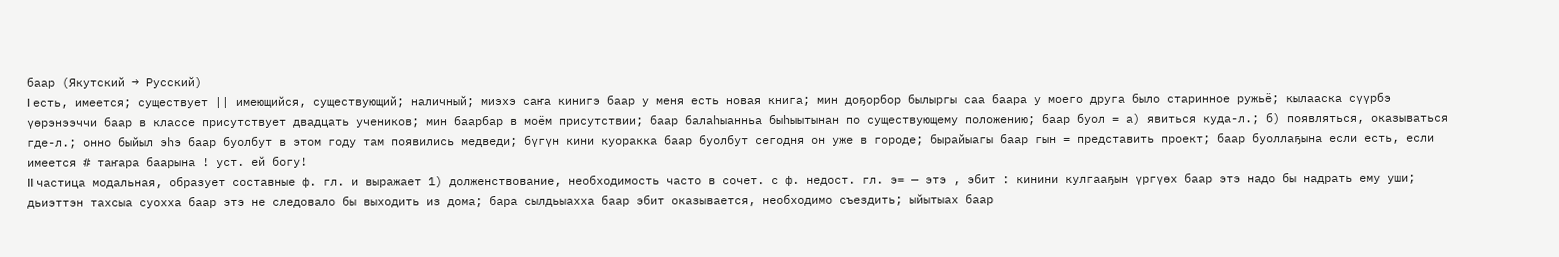баар (Якутский → Русский)
I есть, имеется; существует || имеющийся, существующий; наличный; миэхэ саҥа кинигэ баар у меня есть новая книга; мин доҕорбор былыргы саа баара у моего друга было старинное ружьё; кылааска сүүрбэ үөрэнээччи баар в классе присутствует двадцать учеников; мин баарбар в моём присутствии; баар балаһыанньа быһыытынан по существующему положению; баар буол = а) явиться куда-л.; б) появляться, оказываться где-л.; онно быйыл эһэ баар буолбут в этом году там появились медведи; бүгүн кини куоракка баар буолбут сегодня он уже в городе; бырайыагы баар гын = представить проект; баар буоллаҕына если есть, если имеется # таҥара баарына ! уст. ей богу!
II частица модальная, образует составные ф. гл. и выражает 1) долженствование, необходимость часто в сочет. с ф. недост. гл. э= — этэ , эбит : кинини кулгааҕын үргүөх баар этэ надо бы надрать ему уши; дьиэттэн тахсыа суохха баар этэ не следовало бы выходить из дома; бара сылдьыахха баар эбит оказывается, необходимо съездить; ыйытыах баар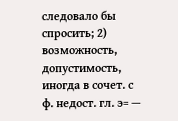следовало бы спросить; 2) возможность, допустимость, иногда в сочет. с ф. недост. гл. э= —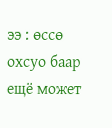ээ : өссө охсуо баар ещё может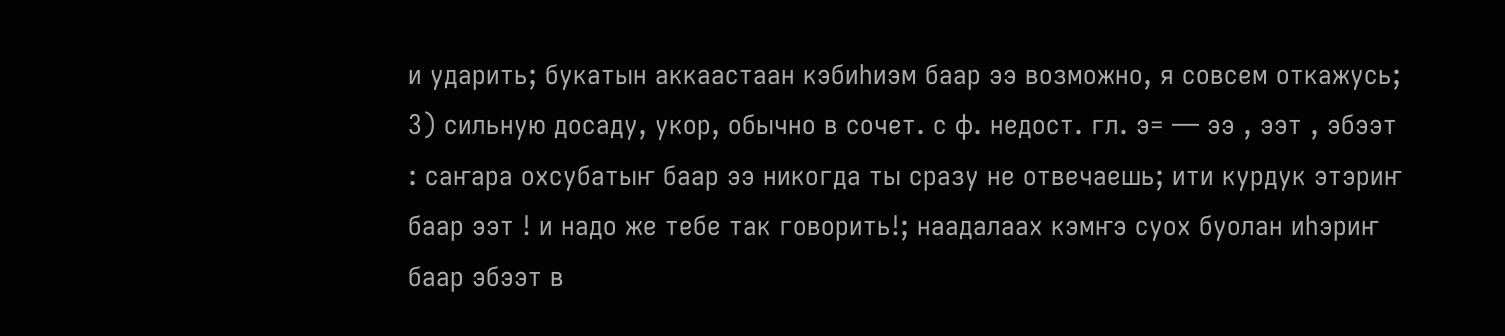и ударить; букатын аккаастаан кэбиһиэм баар ээ возможно, я совсем откажусь; 3) сильную досаду, укор, обычно в сочет. с ф. недост. гл. э= — ээ , ээт , эбээт : саҥара охсубатыҥ баар ээ никогда ты сразу не отвечаешь; ити курдук этэриҥ баар ээт ! и надо же тебе так говорить!; наадалаах кэмҥэ суох буолан иһэриҥ баар эбээт в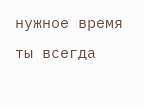нужное время ты всегда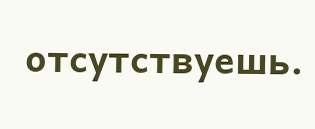отсутствуешь.